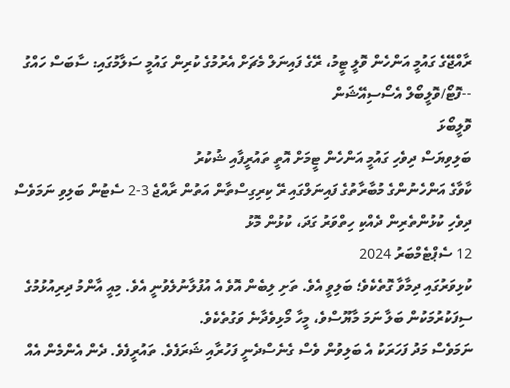ރާއްޖޭގެ ގައުމީ އަންހެން ވޮލީ ޓީމު، ރޭގެ ފައިނަލް މެޗަށް އެރުމުގެ ކުރިން ގައުމީ ސަލާމުގައި: ސާބަސް ހައްގު --ފޮޓޯ/ވޮލީބޯލް އެސޯސިއޭޝަން
ވޮލީބޯޅަ
ބަލިވިޔަސް ދިވެހި ގައުމީ އަންހެން ޓީމަށް އޮތީ ތައުރީފާއި ޝުކުރު
ކާވާގެ އަންހެނުންގެ މުބާރާތުގެ ފައިނަލްގައި ރޭ ކިރިގިސްތާން އަތުން ރާއްޖެ 3-2 ސެޓުން ބަލިވި ނަމަވެސް ދިވެހި ކުޅުންތެރިން ދެއްކި ހިތްވަރު ގަދަ، ކުޅުން މޮޅު
12 ސެޕްޓެމްބަރު 2024
ކުޅިވަރުގައި ދިމާވާ ގޮތެކެވެ؛ ބަލިވީ އެވެ. ތަށި ލިބެން އޮވެ އެ އުފުލާނުލެވުނީ އެވެ. މިއީ އާންމު ދިރިއުޅުމުގެ ސިފަކުރުމަކުން ބަލާ ނަމަ މާޔޫސްވެ، މީހާ މޯޅިވެދާނެ ވަގުތެކެވެ.
ނަމަވެސް މަދު ފަހަރަކު އެ ބަލިވުން ވެސް ގެނެސްދެނީ ފަހުރާއި ޝަރަފެވެ. ތައުރީފެވެ. ދެން އެންމެން އެއް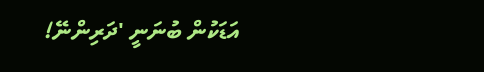އަޑަކުން ބުނަނީ 'ދަރިންނޭ!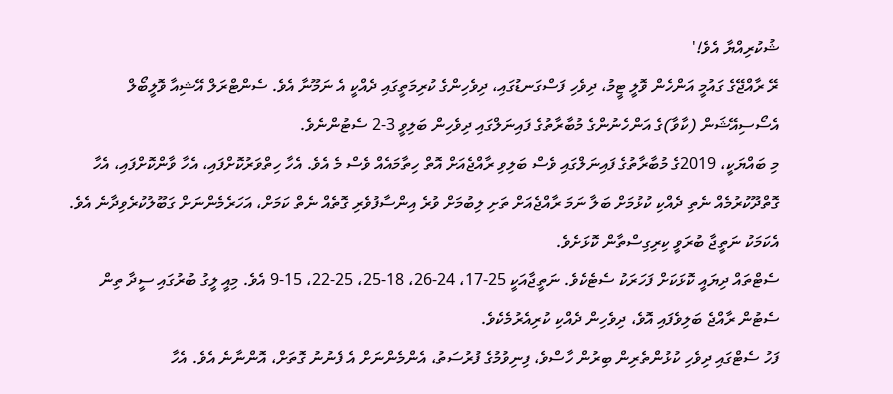ޝުކުރިއްޔާ އެވެ!'
ރޭ ރާއްޖޭގެ ގައުމީ އަންހެން ވޮލީ ޓީމު، ދިވެހި ފަސްގަނޑުގައި، ދިވެހިންގެ ކުރިމަތީގައި ދެއްކީ އެ ނަމޫނާ އެވެ. ސެންޓްރަލް އޭޝިއާ ވޮލީބޯލް އެސޯސިއޭޝަން (ކާވާ)ގެ އަންހެނުންގެ މުބާރާތުގެ ފައިނަލްގައި ދިވެހިން ބަލިވީ 3-2 ސެޓުންނެވެ.
މި ބައްޔަކީ، 2019ގެ މުބާރާތުގެ ފައިނަލްގައި ވެސް ބަލިވި ރާއްޖެއަށް އޮތް ހިތާމައެއް ވެސް މެ އެވެ. އެހާ ހިތްވަރުކޮށްފައި، އެހާ ވާންކޮށްފައި، އެހާ ގޮތްދޫކުރުމެއް ނެތި ދެއްކި ކުޅުމަށް ބަލާ ނަމަ ރާއްޖެއަށް ތަށި ލިބުމަށް ވުރެ އިންސާފުވެރި ގޮތެއް ނެތް ކަމަށް، އަހަރެމެންނަށް ގަބޫލުކުރެވިދާނެ އެވެ.
އެކަމަކު ނަތީޖާ ބުރަވީ ކިރިގިސްތާން ކޮޅަށެވެ.
ސެޓްތައް ދިޔައީ ކޮޅަކަށް ފަހަރަކު ސެޓެކެވެ. ނަތީޖާއަކީ 25-17، 24-26، 18-25، 25-22، 15-9 އެވެ. މިއީ ލީގު ބުރުގައި ސީދާ ތިން ސެޓުން ރާއްޖެ ބަލިވެފައި އޮވެ، ދިވެހިން ދެއްކި ކުރިއެރުމެކެވެ.
ފަހު ސެޓްގައި ދިވެހި ކުޅުންތެރިން ބިރުން ހާސްވެ، ފިނިވުމުގެ ފުރުސަތު، އެންމެންނަށް އެ ފެނުނު ގޮތަށް، އޮންނާނެ އެވެ. އެހާ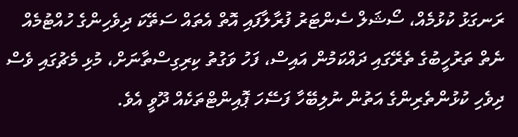ރަނގަޅު ކުޅުމެއް، ސޯޝަލް ސެންޓަރު ފުރާލާފައި އޮތް އެތައް ސަތޭކަ ދިވެހިންގެ ހުއްޓުމެއް ނެތް ތަރުހީބުގެ ތެރޭގައި ދައްކަމުން އައިސް، ފަހު ވަގުތު ކިރިގިސްތާނަށް، މުޅި މެޗުގައި ވެސް ދިވެހި ކުޅުންތެރިންގެ އަތުން ނުލިބޭހާ ފަސޭހަ ޕޮއިންޓްތަކެއް ދޫވީ އެވެ.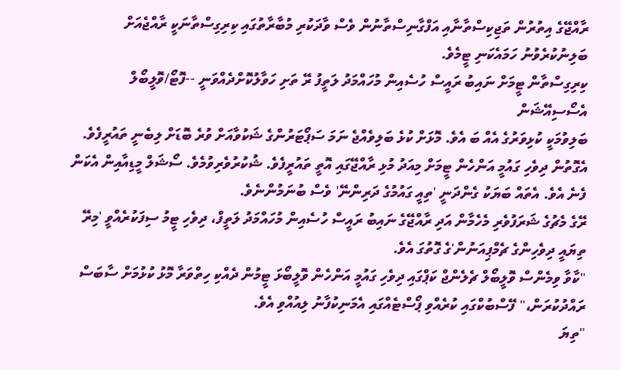ރާއްޖޭގެ އިތުރުން ތަޖިކިސްތާނާއި އަފްގާނިސްތާނުން ވެސް ވާދަކުރި މުބާރާތުގައި ކިރިގިސްތާނަކީ ރާއްޖެއަށް ބަލިނުކުރެވުނު ހަމައެކަނި ޓީމެވެ.
ކިރިގިސްތާން ޓީމަށް ނައިބު ރައީސް ހުސެއިން މުހައްމަދު ލަތީފު ރޭ ތަށި ހަވާލުކޮށްދެއްވަނީ --ފޮޓޯ/ވޮލީބޯލް އެސޯސިއޭޝަން
ބަލިވުމަކީ ކުޅިވަރުގެ އެއް ބަ އެވެ. މޮޅަށް ކުޅެ ބަލިވެއްޖެ ނަމަ ސަޕޯޓަރުންގެ ޝަކުވާއަށް ވުރެ ބޮޑަށް ލިބެނީ ތައުރީފެވެ. އެގޮތުން ދިވެހި ގައުމީ އަންހެން ޓީމަށް މިއަދު މުޅި ރާއްޖޭގައި އޮތީ ތައުރީފެވެ. ޝުކުރުވެރިވުމެވެ. ސޯޝަލް މީޑިއާއިން އެކަން ފެނެ އެވެ. އެތައް ބަޔަކު ގެންދަނީ 'ތިއީ ގައުމުގެ ދަރިންނޭ' ވެސް ބުނަމުންނެވެ.
ރޭގެ މެޗުގެ ޝަރަފުވެރި މެހެމާން އަދި ރާއްޖޭގެ ނައިބު ރައީސް ހުސެއިން މުހައްމަދު ލަތީފް، ދިވެހި ޓީމު ސިފަކުރެއްވީ 'މިރޭ ތިޔައީ ދިވެހިންގެ ޗެމްޕިއަނުން'ގެ ގޮތުގަ އެވެ.
"ކާވާ ވިމެންސް ވޮލީބޯލް ޗެލެންޖް ކަޕްގައި ދިވެހި ގައުމީ އަންހެން ވޮލީބޯޅަ ޓީމުން ދެއްކި ހިތްވަރާ މޮޅު ކުޅުމަށް ސާބަސް ރައްދުކުރަން،" ފޭސްބުކްގައި ކުރެއްވި ޕޯސްޓެއްގައި އެމަނިކުފާނު ލިއުއްވި އެވެ.
"ތިޔަ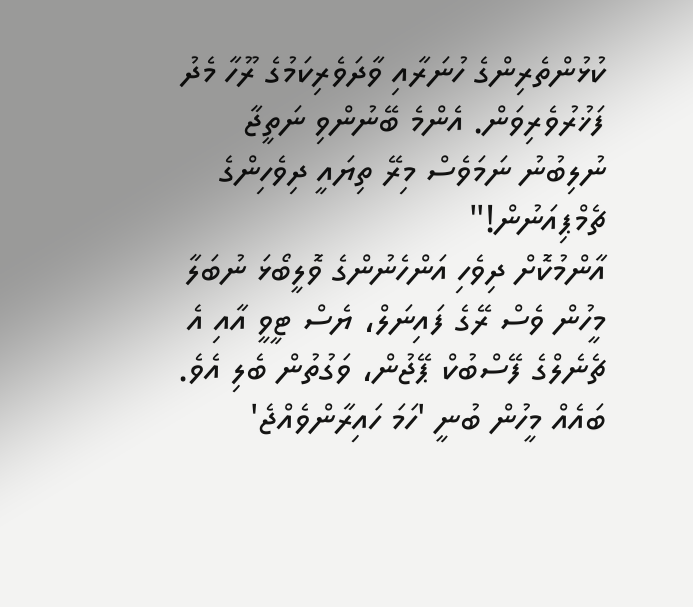ކުޅުންތެރިންގެ ހުނަރާއި ވާދަވެރިކަމުގެ ރޫހާ މެދު ފަޚުރުވެރިވަން. އެންމެ ބޭނުންވި ނަތީޖާ ނުލިބުނު ނަމަވެސް މިރޭ ތިޔައީ ދިވެހިންގެ ޗެމްޕިއަނުން!"
އާންމުކޮށް ދިވެހި އަންހެނުންގެ ވޮލީބޯޅަ ނުބަލާ މީހުން ވެސް ރޭގެ ފައިނަލް، ޔެސް ޓީވީ އާއި އެ ޗެނެލްގެ ފޭސްބުކް ޕޭޖުން، ވަގުތުން ބެލި އެވެ. ބައެއް މީހުން ބުނީ 'ހަމަ ހައިރާންވެއްޖެ'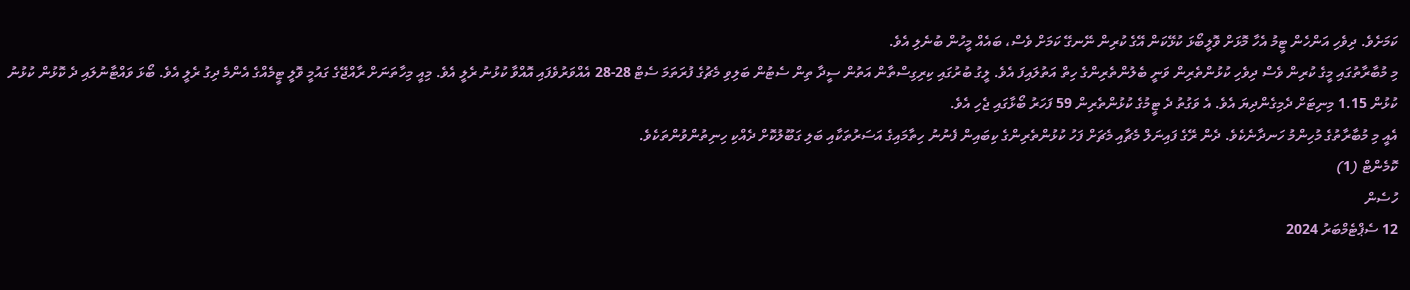ކަމަށެވެ. ދިވެހި އަންހެން ޓީމު އެހާ މޮޅަށް ވޮލީބޯޅަ ކުޅޭކަން އޭގެ ކުރިން ނޭނގޭ ކަމަށް ވެސް، ބައެއް މީހުން ބުނެލި އެވެ.
މި މުބާރާތުގައި މީގެ ކުރިން ވެސް ދިވެހި ކުޅުންތެރިން ވަނީ ބެލުންތެރިންގެ ހިތް އަތުލައިފަ އެވެ. ލީގު ބުރުގައި ކިރިގިސްތާން އަތުން ސީދާ ތިން ސެޓުން ބަލިވި މެޗުގެ ފުރަތަމަ ސެޓް 28-28 އެއްވަރުވެފައި އޮއްވާ ކުޅުނު ރެލީ އެވެ. މިއީ މިހާތަނަށް ރާއްޖޭގެ ގައުމީ ވޮލީ ޓީމެއްގެ އެންމެ ދިގު ރެލީ އެވެ. ބޯޅަ ވައްޓާނުލައި ދެ ކޮޅުން ކުޅުނު ކުޅުން 1.15 މިނިޓަށް ދެމިގެންދިޔަ އެވެ. އެ ވަގުތު ދެ ޓީމުގެ ކުޅުންތެރިން 59 ފަހަރު ބޯޅާގައި ޖެހި އެވެ.
އެއީ މި މުބާރާތުގެ މުހިންމު ހަނދާނެކެވެ. ދެން ރޭގެ ފައިނަލް މެޗާއި މެޗަށް ފަހު ކުޅުންތެރިންގެ ކިބައިން ފެނުނު ހިތާމައިގެ އަސަރުތަކާއި ބަލި ގަބޫލުކޮށް ދެއްކި ހިނިތުންވުންތަކެވެ.
ކޮމެންޓް (1)
ހުސެން
12 ސެޕްޓެމްބަރު 2024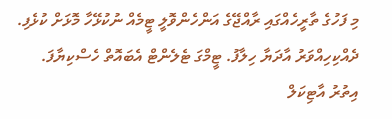މި ފަހުގެ ތާރީހެއްގައި ރާއްޖޭގެ އަންހެންވޮލީ ޓީމެއް ނުކުޅޭހާ މޮޅަށް ކުޅެފި. ދެއްކިހިއްވަރު އާދަޔާ ހިލާފު. ޓީމްގަ ޓެލެންޓް އެބައޮތް ހެސްކިޔާފަ.
އިތުރު އާޓިކަލް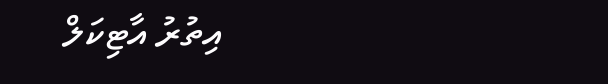އިތުރު އާޓިކަލް